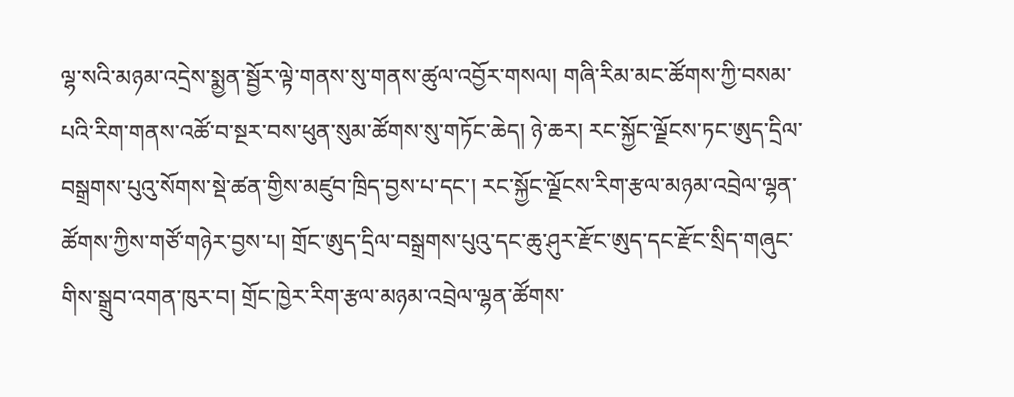ལྷ་སའི་མཉམ་འདྲེས་སྨྱན་སྦྱོར་ལྟེ་གནས་སུ་གནས་ཚུལ་འབྱོར་གསལ། གཞི་རིམ་མང་ཚོགས་ཀྱི་བསམ་པའི་རིག་གནས་འཚོ་བ་སྔར་བས་ཕུན་སུམ་ཚོགས་སུ་གཏོང་ཆེད། ཉེ་ཆར། རང་སྐྱོང་ལྗོངས་ཏང་ཨུད་དྲིལ་བསྒྲགས་པུའུ་སོགས་སྡེ་ཚན་གྱིས་མཛུབ་ཁྲིད་བྱས་པ་དང་། རང་སྐྱོང་ལྗོངས་རིག་རྩལ་མཉམ་འབྲེལ་ལྷན་ཚོགས་ཀྱིས་གཙོ་གཉེར་བྱས་པ། གྲོང་ཨུད་དྲིལ་བསྒྲགས་པུའུ་དང་ཆུ་ཤུར་རྫོང་ཨུད་དང་རྫོང་སྲིད་གཞུང་གིས་སྒྲུབ་འགན་ཁུར་བ། གྲོང་ཁྱེར་རིག་རྩལ་མཉམ་འབྲེལ་ལྷན་ཚོགས་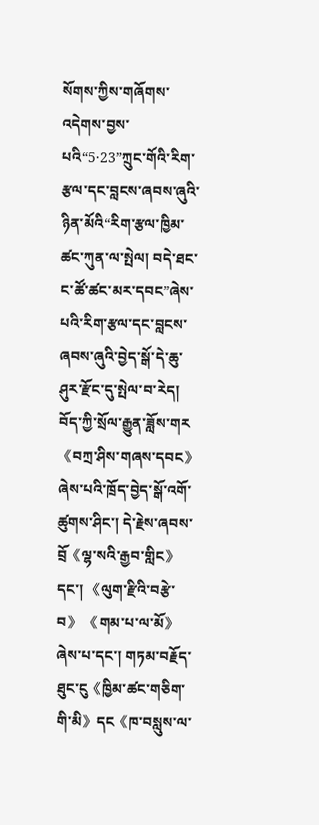སོགས་ཀྱིས་གཞོགས་འདེགས་བྱས་པའི“5·23”ཀྲུང་གོའི་རིག་རྩལ་དང་བླངས་ཞབས་ཞུའི་ཉིན་མོའི“རིག་རྩལ་ཁྱིམ་ཚང་ཀུན་ལ་སྤེལ། བདེ་ཐང་ང་ཚོ་ཚང་མར་དབང”ཞེས་པའི་རིག་རྩལ་དང་བླངས་ཞབས་ཞུའི་བྱེད་སྒོ་དེ་ཆུ་ཤུར་རྫོང་དུ་སྤེལ་བ་རེད།
བོད་ཀྱི་སྲོལ་རྒྱུན་ཟློས་གར《བཀྲ་ཤིས་གཞས་དབང》ཞེས་པའི་ཁྲོད་བྱེད་སྒོ་འགོ་ཚུགས་ཤིང་། དེ་རྗེས་ཞབས་བྲོ《ལྷ་སའི་རྒྱབ་གླིང》དང་། 《ལུག་རྫིའི་བརྩེ་བ》 《གམ་པ་ལ་མོ》ཞེས་པ་དང་། གཏམ་བརྗོད་ཐུང་ངུ《ཁྱིམ་ཚང་གཅིག་གི་མི》དང《ཁ་བསླུས་ལ་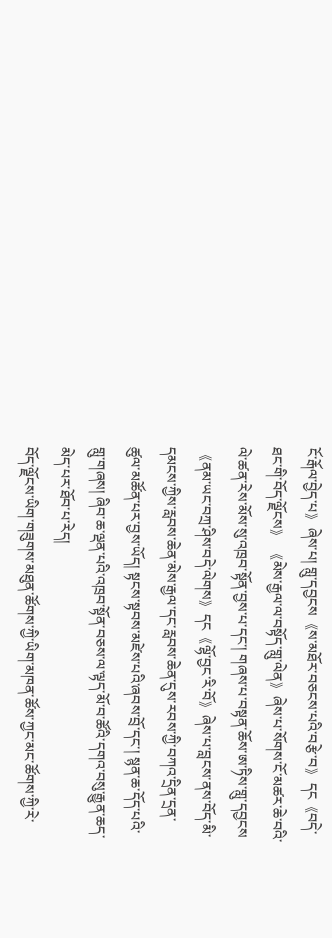ངོ་རྒོལ་བྱེད་པ》ཞེས་པ། གླུ་དབྱངས《ས་མཐོར་བཅངས་པའི་བརྩེ་བ》དང《བདེ་ཐང་གི་བོད་ལྗོངས》 《མེས་རྒྱལ་ལ་བསྟོད་གླུ་ལེན》ཞེས་པ་སོགས་ངོ་མཚར་ཆེ་བའི་ལེ་ཚན་རེས་མོས་སུ་འཁྲབ་སྟོན་བྱས་པ་དང་། གཞས་པ་བསྟན་ཆོས་ཨ་ཏིས་གླུ་དབྱངས《ནམ་ཡང་བཀྲ་ཤིས་བདེ་ལེགས》དང《ལྷོ་བྱང་རི་བོ》ཞེས་པ་བླངས་ནས་བོད་མི་དམངས་ཀྱིས་རླབས་ཆེན་མེས་རྒྱལ་དང་རླབས་ཆེན་དུས་རབས་ཀྱི་བཀའ་དྲིན་དྲན་ཚུལ་མཚོན་པར་བྱས་ཡོད། སྟངས་སྟབས་མཛེས་པའི་ཞབས་བྲོ་དང་། སྙན་ཆ་དོད་པའི་གླུ་གཞས། ཞིབ་ཆ་ལྡན་པའི་འཁྲབ་སྟོན་བཅས་ལ་ལྟད་མོ་བ་ཚོའི་དགའ་བསུ་རྒྱུན་ཆད་མེད་པར་ཐོབ་པ་རེད།
བོད་ལྗོངས་ཡིག་གཟུགས་མཐུན་ཚོགས་ཀྱི་ཡིག་མཁན་ཚོས་ཀྱང་མང་ཚོགས་ཀྱི་རེ་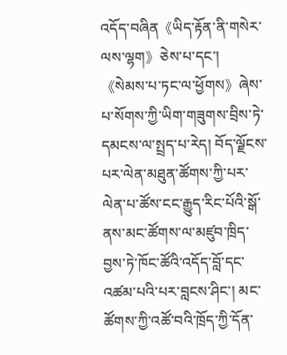འདོད་བཞིན《ཡིད་རྟོན་ནི་གསེར་ལས་ལྷག》ཅེས་པ་དང་། 《སེམས་པ་ཏང་ལ་ཕྱོགས》ཞེས་པ་སོགས་ཀྱི་ཡིག་གཟུགས་བྲིས་ཏེ་དམངས་ལ་སྤྲད་པ་རེད། བོད་ལྗོངས་པར་ལེན་མཐུན་ཚོགས་ཀྱི་པར་ལེན་པ་ཚོས་ངང་རྒྱུད་རིང་པོའི་སྒོ་ནས་མང་ཚོགས་ལ་མཛུབ་ཁྲིད་བྱས་ཏེ་ཁོང་ཚོའི་འདོད་བློ་དང་འཚམ་པའི་པར་བླངས་ཤིང་། མང་ཚོགས་ཀྱི་འཚོ་བའི་ཁྲོད་ཀྱི་དོན་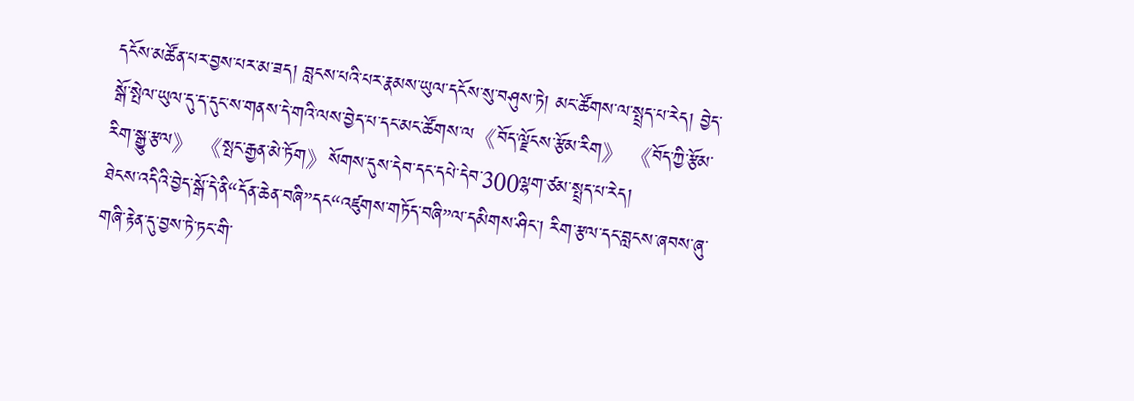དངོས་མཚོན་པར་བྱས་པར་མ་ཟད། བླངས་པའི་པར་རྣམས་ཡུལ་དངོས་སུ་བཤུས་ཏེ། མང་ཚོགས་ལ་སྤྲད་པ་རེད། བྱེད་སྒོ་སྤེལ་ཡུལ་དུ་ད་དུང་ས་གནས་དེ་གའི་ལས་བྱེད་པ་དང་མང་ཚོགས་ལ《བོད་ལྗོངས་རྩོམ་རིག》 《བོད་ཀྱི་རྩོམ་རིག་སྒྱུ་རྩལ》 《སྤང་རྒྱན་མེ་ཏོག》སོགས་དུས་དེབ་དང་དཔེ་དེབ་300ལྷག་ཙམ་སྤྲད་པ་རེད།
ཐེངས་འདིའི་བྱེད་སྒོ་དེ་ནི“དོན་ཆེན་བཞི”དང“འཛུགས་གཏོད་བཞི”ལ་དམིགས་ཤིང་། རིག་རྩལ་དང་བླངས་ཞབས་ཞུ་གཞི་རྟེན་དུ་བྱས་ཏེ་ཏང་གི་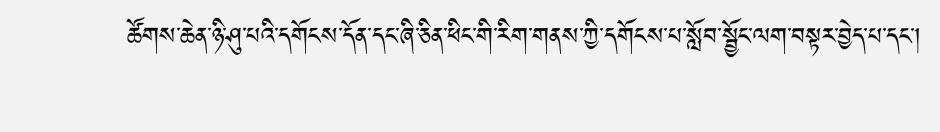ཚོགས་ཆེན་ཉི་ཤུ་པའི་དགོངས་དོན་དང་ཞི་ཅིན་ཕིང་གི་རིག་གནས་ཀྱི་དགོངས་པ་སློབ་སྦྱོང་ལག་བསྟར་བྱེད་པ་དང་།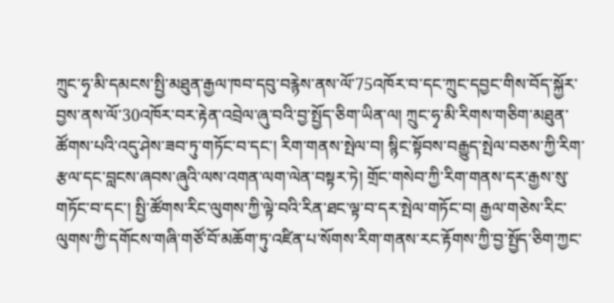ཀྲུང་ཧྭ་མི་དམངས་སྤྱི་མཐུན་རྒྱལ་ཁབ་དབུ་བརྙེས་ནས་ལོ་75འཁོར་བ་དང་ཀྲུང་དབྱང་གིས་བོད་སྐྱོར་བྱས་ནས་ལོ་30འཁོར་བར་རྟེན་འབྲེལ་ཞུ་བའི་བྱ་སྤྱོད་ཅིག་ཡིན་ལ། ཀྲུང་ཧྭ་མི་རིགས་གཅིག་མཐུན་ཚོགས་པའི་འདུ་ཤེས་ཟབ་ཏུ་གཏོང་བ་དང་། རིག་གནས་སྤེལ་བ། སྙིང་སྟོབས་བརྒྱུད་སྤེལ་བཅས་ཀྱི་རིག་རྩལ་དང་བླངས་ཞབས་ཞུའི་ལས་འགན་ལག་ལེན་བསྟར་ཏེ། གྲོང་གསེབ་ཀྱི་རིག་གནས་དར་རྒྱས་སུ་གཏོང་བ་དང་། སྤྱི་ཚོགས་རིང་ལུགས་ཀྱི་ལྟེ་བའི་རིན་ཐང་ལྟ་བ་དར་སྤེལ་གཏོང་བ། རྒྱལ་གཅེས་རིང་ལུགས་ཀྱི་དགོངས་གཞི་གཙོ་བོ་མཆོག་ཏུ་འཛིན་པ་སོགས་རིག་གནས་རང་རྟོགས་ཀྱི་བྱ་སྤྱོད་ཅིག་ཀྱང་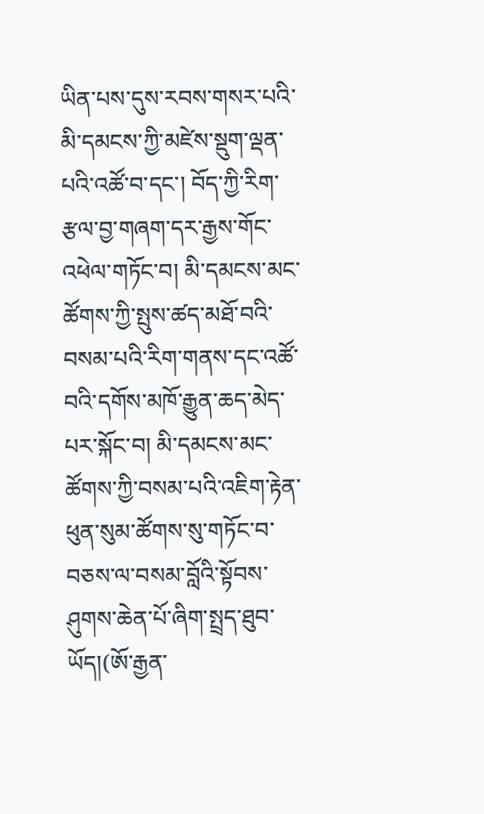ཡིན་པས་དུས་རབས་གསར་པའི་མི་དམངས་ཀྱི་མཛེས་སྡུག་ལྡན་པའི་འཚོ་བ་དང་། བོད་ཀྱི་རིག་རྩལ་བྱ་གཞག་དར་རྒྱས་གོང་འཕེལ་གཏོང་བ། མི་དམངས་མང་ཚོགས་ཀྱི་སྤུས་ཚད་མཐོ་བའི་བསམ་པའི་རིག་གནས་དང་འཚོ་བའི་དགོས་མཁོ་རྒྱུན་ཆད་མེད་པར་སྐོང་བ། མི་དམངས་མང་ཚོགས་ཀྱི་བསམ་པའི་འཇིག་རྟེན་ཕུན་སུམ་ཚོགས་སུ་གཏོང་བ་བཅས་ལ་བསམ་བློའི་སྟོབས་ཤུགས་ཆེན་པོ་ཞིག་སྤྲད་ཐུབ་ཡོད།(ཨོ་རྒྱན་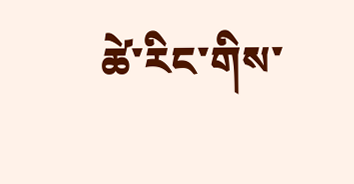ཚེ་རིང་གིས་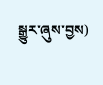སྒྱུར་ཞུས་བྱས)